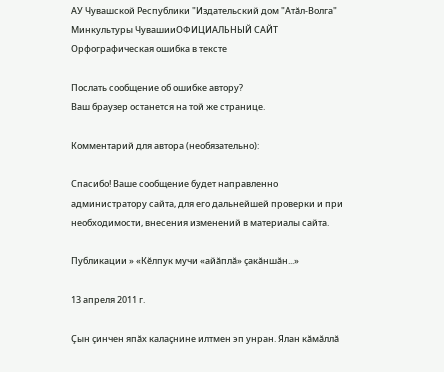АУ Чувашской Республики "Издательский дом "Атăл-Волга" Минкультуры ЧувашииОФИЦИАЛЬНЫЙ САЙТ
Орфографическая ошибка в тексте

Послать сообщение об ошибке автору?
Ваш браузер останется на той же странице.

Комментарий для автора (необязательно):

Спасибо! Ваше сообщение будет направленно администратору сайта, для его дальнейшей проверки и при необходимости, внесения изменений в материалы сайта.

Публикации » «Кĕлпук мучи «айăплă» çакăншăн...»

13 апреля 2011 г.

Çын çинчен япăх калаçнине илтмен эп унран. Ялан кăмăллă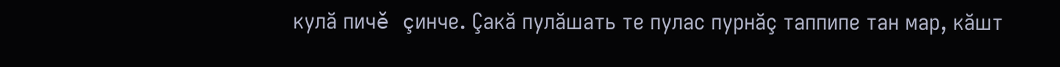кулă пичĕ çинче. Çакă пулăшать те пулас пурнăç таппипе тан мар, кăшт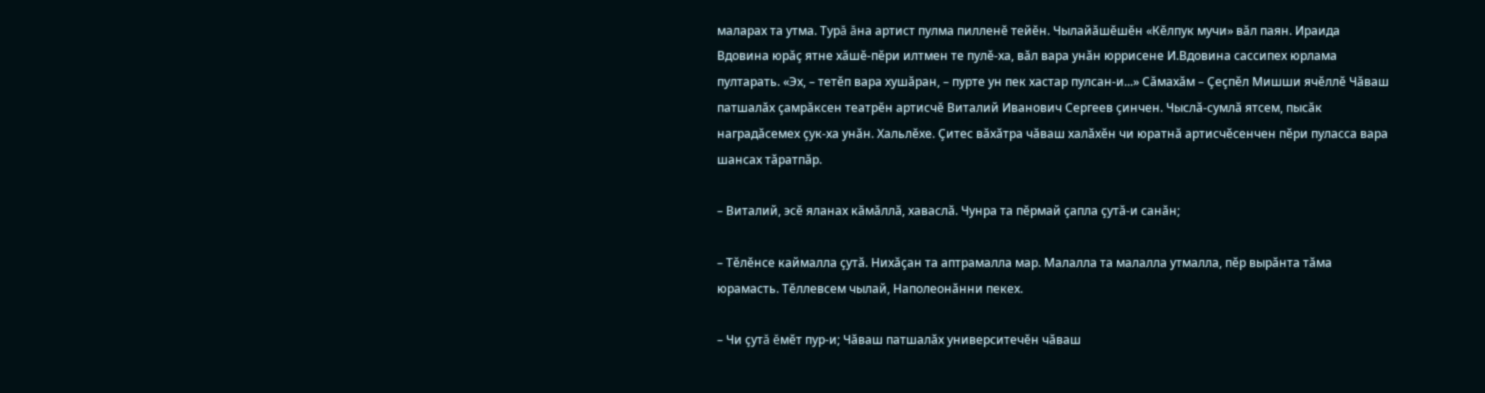маларах та утма. Турă ăна артист пулма пилленĕ тейĕн. Чылайăшĕшĕн «Кĕлпук мучи» вăл паян. Ираида Вдовина юрăç ятне хăшĕ-пĕри илтмен те пулĕ-ха, вăл вара унăн юррисене И.Вдовина сассипех юрлама пултарать. «Эх, – тетĕп вара хушăран, – пурте ун пек хастар пулсан-и...» Сăмахăм – Çеçпĕл Мишши ячĕллĕ Чăваш патшалăх çамрăксен театрĕн артисчĕ Виталий Иванович Сергеев çинчен. Чыслă-сумлă ятсем, пысăк наградăсемех çук-ха унăн. Хальлĕхе. Çитес вăхăтра чăваш халăхĕн чи юратнă артисчĕсенчен пĕри пуласса вара шансах тăратпăр.

– Виталий, эсĕ яланах кăмăллă, хаваслă. Чунра та пĕрмай çапла çутă-и санăн;

– Тĕлĕнсе каймалла çутă. Нихăçан та аптрамалла мар. Малалла та малалла утмалла, пĕр вырăнта тăма юрамасть. Тĕллевсем чылай, Наполеонăнни пекех.

– Чи çутă ĕмĕт пур-и; Чăваш патшалăх университечĕн чăваш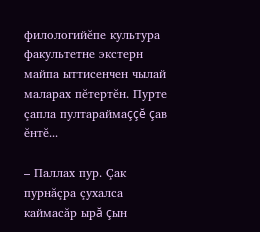филологийĕпе культура факультетне экстерн майпа ыттисенчен чылай маларах пĕтертĕн. Пурте çапла пултараймаççĕ çав ĕнтĕ...

– Паллах пур. Çак пурнăçра çухалса каймасăр ырă çын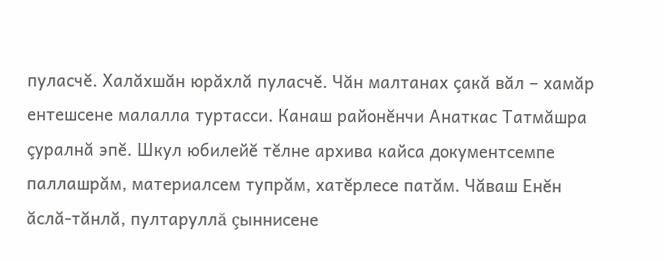пуласчĕ. Халăхшăн юрăхлă пуласчĕ. Чăн малтанах çакă вăл – хамăр ентешсене малалла туртасси. Канаш районĕнчи Анаткас Татмăшра çуралнă эпĕ. Шкул юбилейĕ тĕлне архива кайса документсемпе паллашрăм, материалсем тупрăм, хатĕрлесе патăм. Чăваш Енĕн ăслă-тăнлă, пултаруллă çыннисене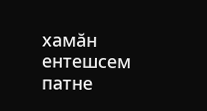хамăн ентешсем патне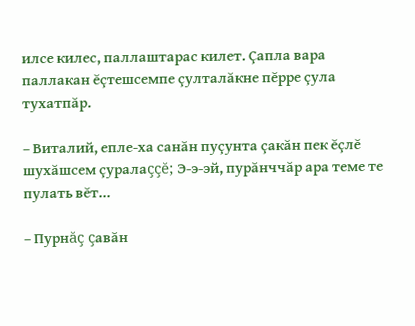илсе килес, паллаштарас килет. Çапла вара паллакан ĕçтешсемпе çулталăкне пĕрре çула тухатпăр.

– Виталий, епле-ха санăн пуçунта çакăн пек ĕçлĕ шухăшсем çуралаççĕ; Э-э-эй, пурăнччăр ара теме те пулать вĕт...

– Пурнăç çавăн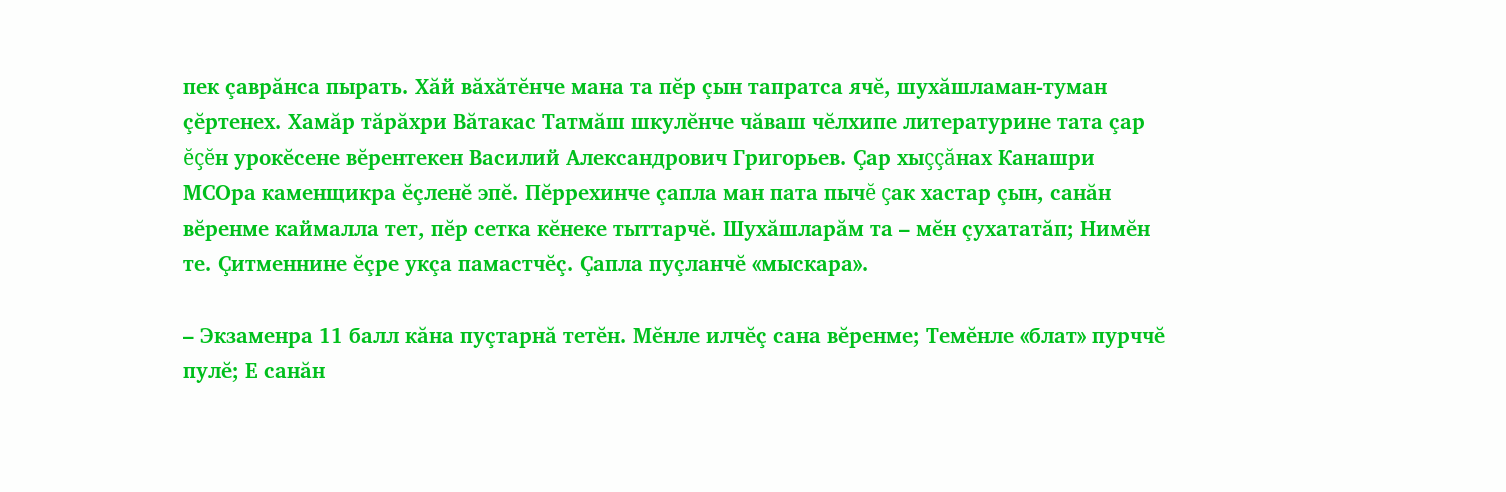пек çаврăнса пырать. Хăй вăхăтĕнче мана та пĕр çын тапратса ячĕ, шухăшламан-туман çĕртенех. Хамăр тăрăхри Вăтакас Татмăш шкулĕнче чăваш чĕлхипе литературине тата çар ĕçĕн урокĕсене вĕрентекен Василий Александрович Григорьев. Çар хыççăнах Канашри МСОра каменщикра ĕçленĕ эпĕ. Пĕррехинче çапла ман пата пычĕ çак хастар çын, санăн вĕренме каймалла тет, пĕр сетка кĕнеке тыттарчĕ. Шухăшларăм та – мĕн çухататăп; Нимĕн те. Çитменнине ĕçре укçа памастчĕç. Çапла пуçланчĕ «мыскара».

– Экзаменра 11 балл кăна пуçтарнă тетĕн. Мĕнле илчĕç сана вĕренме; Темĕнле «блат» пурччĕ пулĕ; Е санăн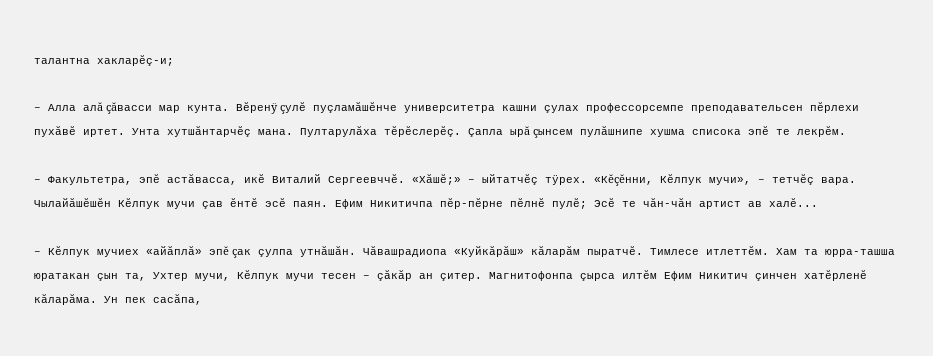талантна хакларĕç-и;

– Алла алă çăвасси мар кунта. Вĕренÿ çулĕ пуçламăшĕнче университетра кашни çулах профессорсемпе преподавательсен пĕрлехи пухăвĕ иртет. Унта хутшăнтарчĕç мана. Пултарулăха тĕрĕслерĕç. Çапла ырă çынсем пулăшнипе хушма списока эпĕ те лекрĕм.

– Факультетра, эпĕ астăвасса, икĕ Виталий Сергеевччĕ. «Хăшĕ;» – ыйтатчĕç тÿрех. «Кĕçĕнни, Кĕлпук мучи», – тетчĕç вара. Чылайăшĕшĕн Кĕлпук мучи çав ĕнтĕ эсĕ паян. Ефим Никитичпа пĕр-пĕрне пĕлнĕ пулĕ; Эсĕ те чăн-чăн артист ав халĕ...

– Кĕлпук мучиех «айăплă» эпĕ çак çулпа утнăшăн. Чăвашрадиопа «Куйкăрăш» кăларăм пыратчĕ. Тимлесе итлеттĕм. Хам та юрра-ташша юратакан çын та, Ухтер мучи, Кĕлпук мучи тесен – çăкăр ан çитер. Магнитофонпа çырса илтĕм Ефим Никитич çинчен хатĕрленĕ кăларăма. Ун пек сасăпа,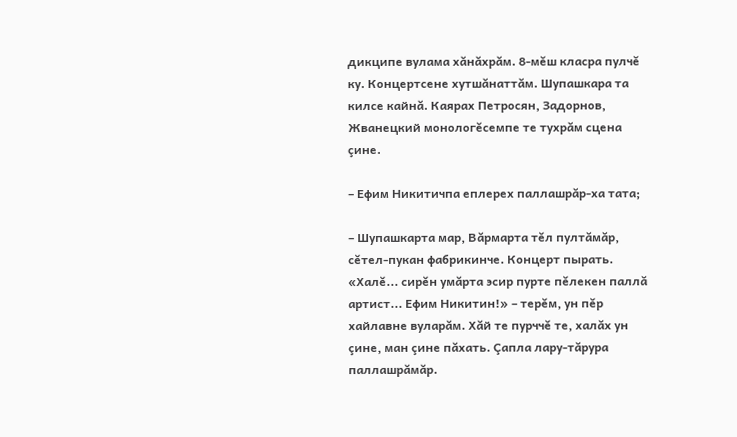дикципе вулама хăнăхрăм. 8-мĕш класра пулчĕ ку. Концертсене хутшăнаттăм. Шупашкара та килсе кайнă. Каярах Петросян, Задорнов, Жванецкий монологĕсемпе те тухрăм сцена çине.

– Ефим Никитичпа еплерех паллашрăр-ха тата;

– Шупашкарта мар, Вăрмарта тĕл пултăмăр, сĕтел-пукан фабрикинче. Концерт пырать. «Халĕ... сирĕн умăрта эсир пурте пĕлекен паллă артист... Ефим Никитин!» – терĕм, ун пĕр хайлавне вуларăм. Хăй те пурччĕ те, халăх ун çине, ман çине пăхать. Çапла лару-тăрура паллашрăмăр.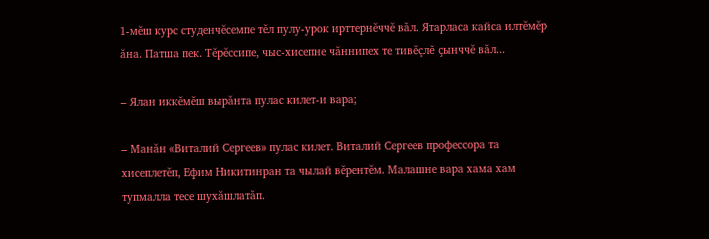1-мĕш курс студенчĕсемпе тĕл пулу-урок ирттернĕччĕ вăл. Ятарласа кайса илтĕмĕр ăна. Патша пек. Тĕрĕссипе, чыс-хисепне чăннипех те тивĕçлĕ çынччĕ вăл...

– Ялан иккĕмĕш вырăнта пулас килет-и вара;

– Манăн «Виталий Сергеев» пулас килет. Виталий Сергеев профессора та хисеплетĕп, Ефим Никитинран та чылай вĕрентĕм. Малашне вара хама хам тупмалла тесе шухăшлатăп.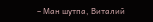– Ман шутпа, Виталий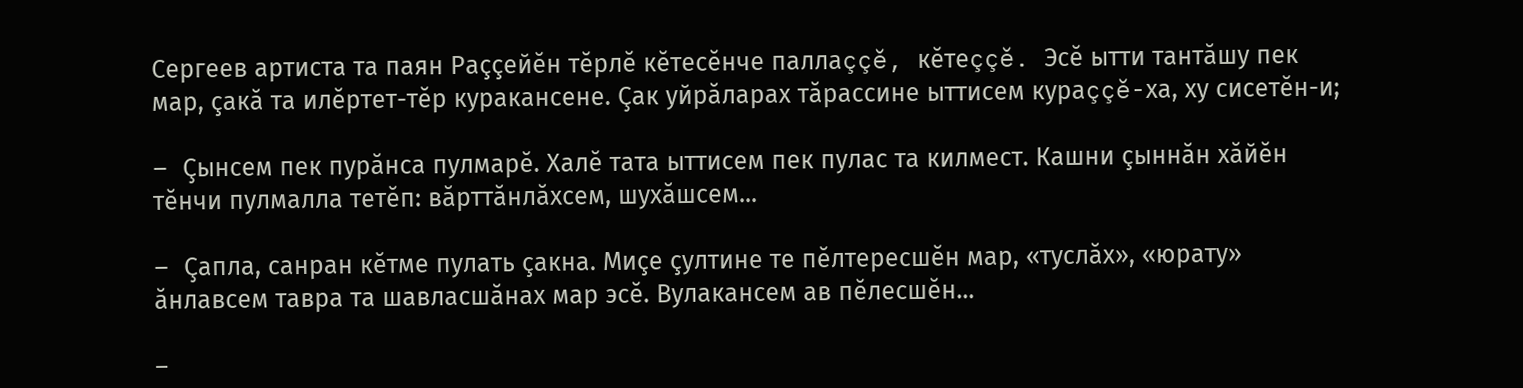Сергеев артиста та паян Раççейĕн тĕрлĕ кĕтесĕнче паллаççĕ, кĕтеççĕ. Эсĕ ытти тантăшу пек мар, çакă та илĕртет-тĕр куракансене. Çак уйрăларах тăрассине ыттисем кураççĕ-ха, ху сисетĕн-и;

– Çынсем пек пурăнса пулмарĕ. Халĕ тата ыттисем пек пулас та килмест. Кашни çыннăн хăйĕн тĕнчи пулмалла тетĕп: вăрттăнлăхсем, шухăшсем...

– Çапла, санран кĕтме пулать çакна. Миçе çултине те пĕлтересшĕн мар, «туслăх», «юрату» ăнлавсем тавра та шавласшăнах мар эсĕ. Вулакансем ав пĕлесшĕн...

–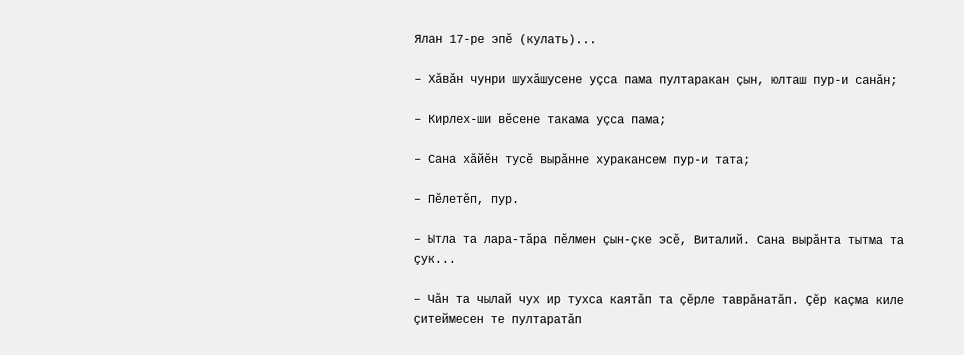Ялан 17-ре эпĕ (кулать)...

– Хăвăн чунри шухăшусене уçса пама пултаракан çын, юлташ пур-и санăн;

– Кирлех-ши вĕсене такама уçса пама;

– Сана хăйĕн тусĕ вырăнне хуракансем пур-и тата;

– Пĕлетĕп, пур.

– Ытла та лара-тăра пĕлмен çын-çке эсĕ, Виталий. Сана вырăнта тытма та çук...

– Чăн та чылай чух ир тухса каятăп та çĕрле таврăнатăп. Çĕр каçма киле çитеймесен те пултаратăп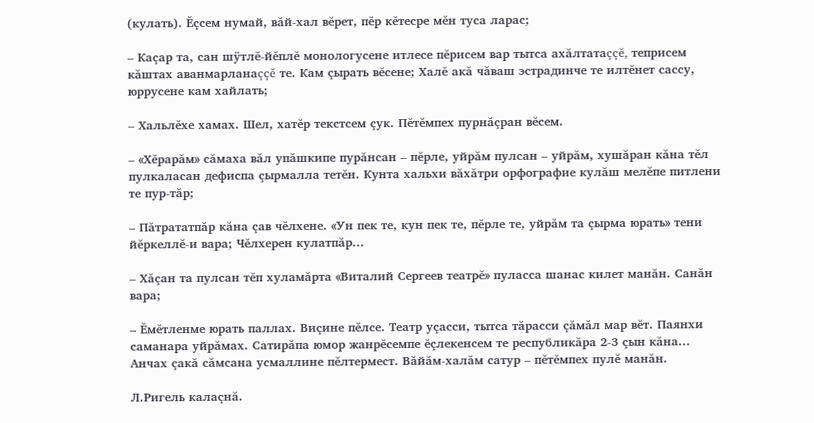(кулать). Ĕçсем нумай, вăй-хал вĕрет, пĕр кĕтесре мĕн туса ларас;

– Каçар та, сан шÿтлĕ-йĕплĕ монологусене итлесе пĕрисем вар тытса ахăлтатаççĕ, теприсем кăштах аванмарланаççĕ те. Кам çырать вĕсене; Халĕ акă чăваш эстрадинче те илтĕнет сассу, юррусене кам хайлать;

– Хальлĕхе хамах. Шел, хатĕр текстсем çук. Пĕтĕмпех пурнăçран вĕсем.

– «Хĕрарăм» сăмаха вăл упăшкипе пурăнсан – пĕрле, уйрăм пулсан – уйрăм, хушăран кăна тĕл пулкаласан дефиспа çырмалла тетĕн. Кунта хальхи вăхăтри орфографие кулăш мелĕпе питлени те пур-тăр;

– Пăтрататпăр кăна çав чĕлхене. «Ун пек те, кун пек те, пĕрле те, уйрăм та çырма юрать» тени йĕркеллĕ-и вара; Чĕлхерен кулатпăр...

– Хăçан та пулсан тĕп хуламăрта «Виталий Сергеев театрĕ» пуласса шанас килет манăн. Санăн вара;

– Ĕмĕтленме юрать паллах. Виçине пĕлсе. Театр уçасси, тытса тăрасси çăмăл мар вĕт. Паянхи саманара уйрăмах. Сатирăпа юмор жанрĕсемпе ĕçлекенсем те республикăра 2-3 çын кăна... Анчах çакă сăмсана усмаллине пĕлтермест. Вăйăм-халăм сатур – пĕтĕмпех пулĕ манăн.

Л.Ригель калаçнă.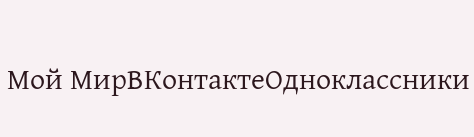Мой МирВКонтактеОдноклассники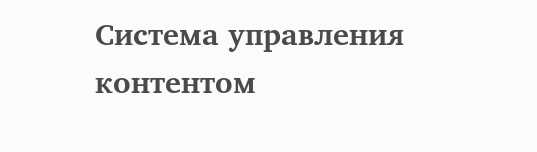Система управления контентом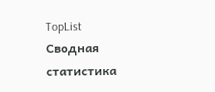TopList Сводная статистика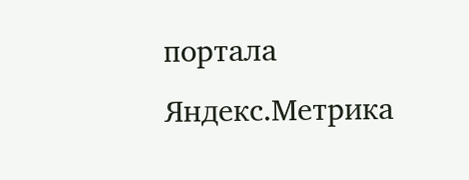портала Яндекс.Метрика